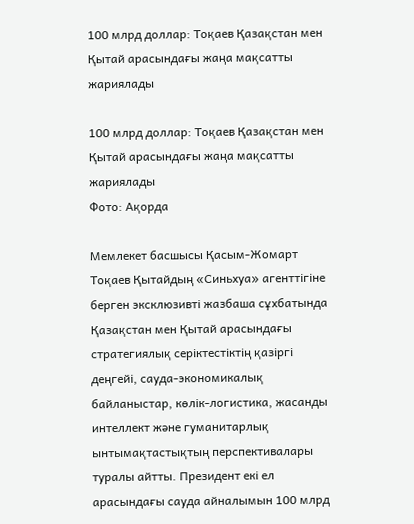100 млрд доллар: Тоқаев Қазақстан мен Қытай арасындағы жаңа мақсатты жариялады

100 млрд доллар: Тоқаев Қазақстан мен Қытай арасындағы жаңа мақсатты жариялады
Фото: Ақорда

Мемлекет басшысы Қасым-Жомарт Тоқаев Қытайдың «Синьхуа» агенттігіне берген эксклюзивті жазбаша сұхбатында Қазақстан мен Қытай арасындағы стратегиялық серіктестіктің қазіргі деңгейі, сауда-экономикалық байланыстар, көлік-логистика, жасанды интеллект және гуманитарлық ынтымақтастықтың перспективалары туралы айтты. Президент екі ел арасындағы сауда айналымын 100 млрд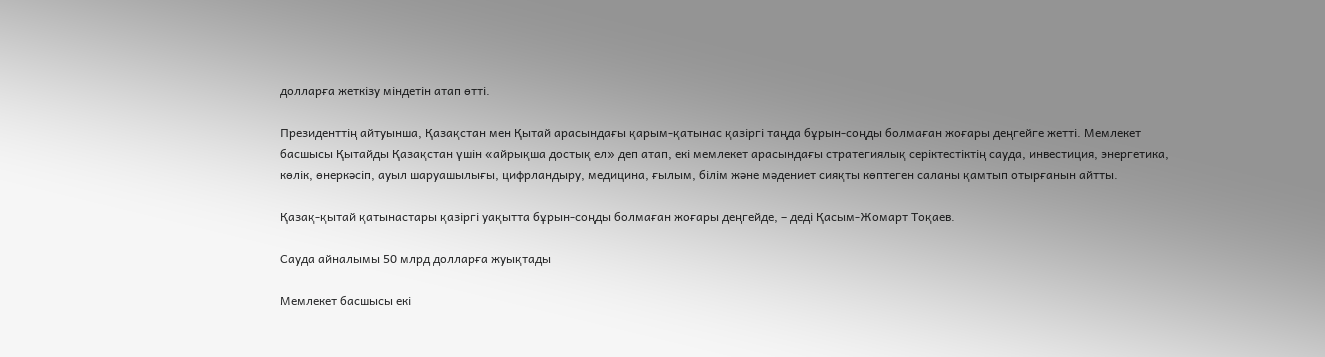долларға жеткізу міндетін атап өтті.

Президенттің айтуынша, Қазақстан мен Қытай арасындағы қарым-қатынас қазіргі таңда бұрын-соңды болмаған жоғары деңгейге жетті. Мемлекет басшысы Қытайды Қазақстан үшін «айрықша достық ел» деп атап, екі мемлекет арасындағы стратегиялық серіктестіктің сауда, инвестиция, энергетика, көлік, өнеркәсіп, ауыл шаруашылығы, цифрландыру, медицина, ғылым, білім және мәдениет сияқты көптеген саланы қамтып отырғанын айтты.

Қазақ-қытай қатынастары қазіргі уақытта бұрын-соңды болмаған жоғары деңгейде, – деді Қасым-Жомарт Тоқаев.

Сауда айналымы 50 млрд долларға жуықтады

Мемлекет басшысы екі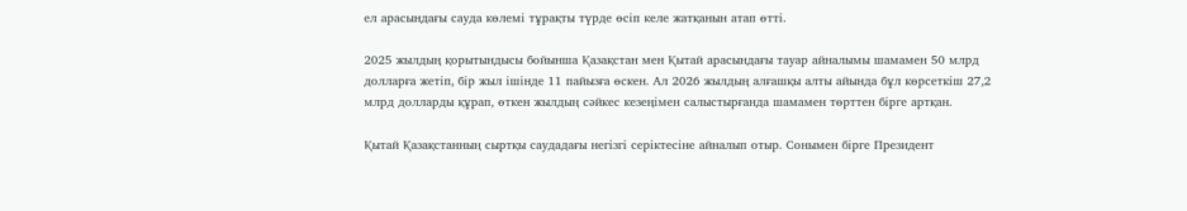ел арасындағы сауда көлемі тұрақты түрде өсіп келе жатқанын атап өтті.

2025 жылдың қорытындысы бойынша Қазақстан мен Қытай арасындағы тауар айналымы шамамен 50 млрд долларға жетіп, бір жыл ішінде 11 пайызға өскен. Ал 2026 жылдың алғашқы алты айында бұл көрсеткіш 27,2 млрд долларды құрап, өткен жылдың сәйкес кезеңімен салыстырғанда шамамен төрттен бірге артқан.

Қытай Қазақстанның сыртқы саудадағы негізгі серіктесіне айналып отыр. Сонымен бірге Президент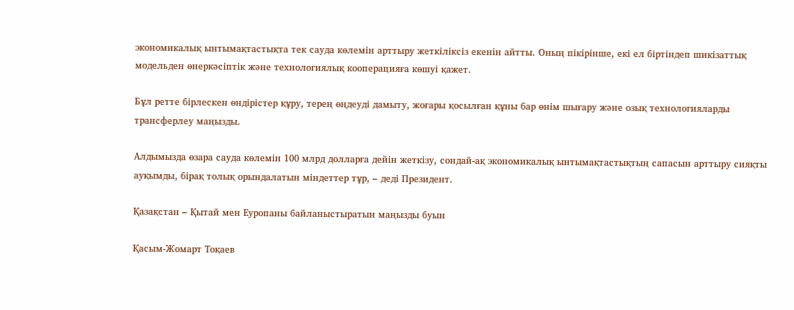экономикалық ынтымақтастықта тек сауда көлемін арттыру жеткіліксіз екенін айтты. Оның пікірінше, екі ел біртіндеп шикізаттық модельден өнеркәсіптік және технологиялық кооперацияға көшуі қажет.

Бұл ретте бірлескен өндірістер құру, терең өңдеуді дамыту, жоғары қосылған құны бар өнім шығару және озық технологияларды трансферлеу маңызды.

Алдымызда өзара сауда көлемін 100 млрд долларға дейін жеткізу, сондай-ақ экономикалық ынтымақтастықтың сапасын арттыру сияқты ауқымды, бірақ толық орындалатын міндеттер тұр, – деді Президент.

Қазақстан – Қытай мен Еуропаны байланыстыратын маңызды буын

Қасым-Жомарт Тоқаев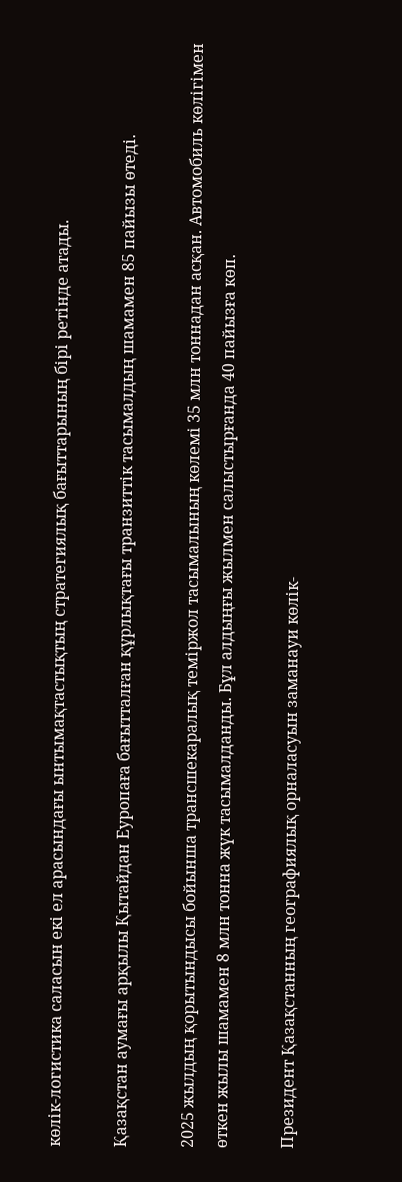көлік-логистика саласын екі ел арасындағы ынтымақтастықтың стратегиялық бағыттарының бірі ретінде атады.

Қазақстан аумағы арқылы Қытайдан Еуропаға бағытталған құрлықтағы транзиттік тасымалдың шамамен 85 пайызы өтеді.

2025 жылдың қорытындысы бойынша трансшекаралық теміржол тасымалының көлемі 35 млн тоннадан асқан. Автомобиль көлігімен өткен жылы шамамен 8 млн тонна жүк тасымалданды. Бұл алдыңғы жылмен салыстырғанда 40 пайызға көп.

Президент Қазақстанның географиялық орналасуын заманауи көлік-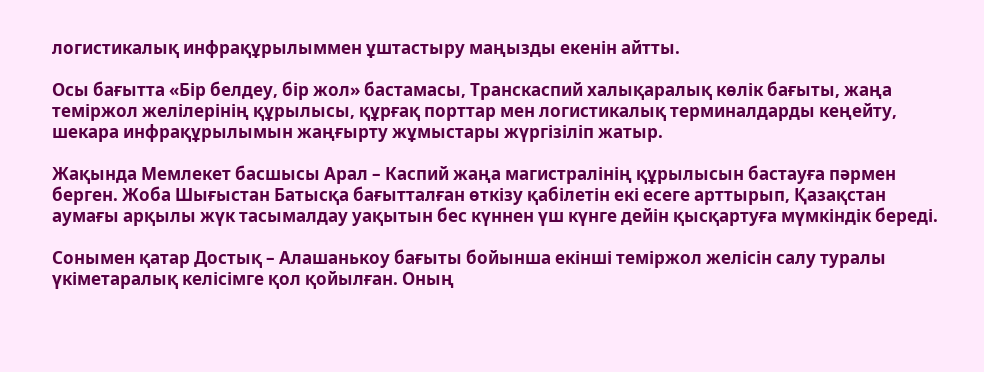логистикалық инфрақұрылыммен ұштастыру маңызды екенін айтты.

Осы бағытта «Бір белдеу, бір жол» бастамасы, Транскаспий халықаралық көлік бағыты, жаңа теміржол желілерінің құрылысы, құрғақ порттар мен логистикалық терминалдарды кеңейту, шекара инфрақұрылымын жаңғырту жұмыстары жүргізіліп жатыр.

Жақында Мемлекет басшысы Арал – Каспий жаңа магистралінің құрылысын бастауға пәрмен берген. Жоба Шығыстан Батысқа бағытталған өткізу қабілетін екі есеге арттырып, Қазақстан аумағы арқылы жүк тасымалдау уақытын бес күннен үш күнге дейін қысқартуға мүмкіндік береді.

Сонымен қатар Достық – Алашанькоу бағыты бойынша екінші теміржол желісін салу туралы үкіметаралық келісімге қол қойылған. Оның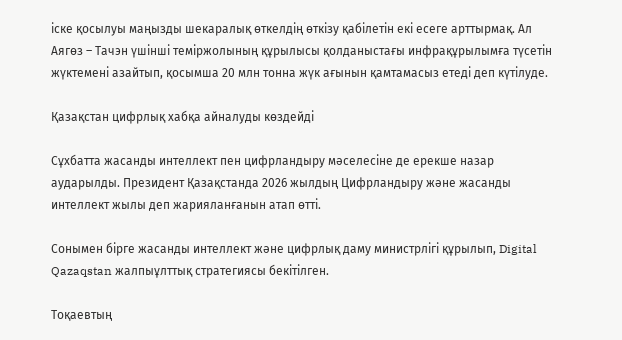іске қосылуы маңызды шекаралық өткелдің өткізу қабілетін екі есеге арттырмақ. Ал Аягөз – Тачэн үшінші теміржолының құрылысы қолданыстағы инфрақұрылымға түсетін жүктемені азайтып, қосымша 20 млн тонна жүк ағынын қамтамасыз етеді деп күтілуде.

Қазақстан цифрлық хабқа айналуды көздейді

Сұхбатта жасанды интеллект пен цифрландыру мәселесіне де ерекше назар аударылды. Президент Қазақстанда 2026 жылдың Цифрландыру және жасанды интеллект жылы деп жарияланғанын атап өтті.

Сонымен бірге жасанды интеллект және цифрлық даму министрлігі құрылып, Digital Qazaqstan жалпыұлттық стратегиясы бекітілген.

Тоқаевтың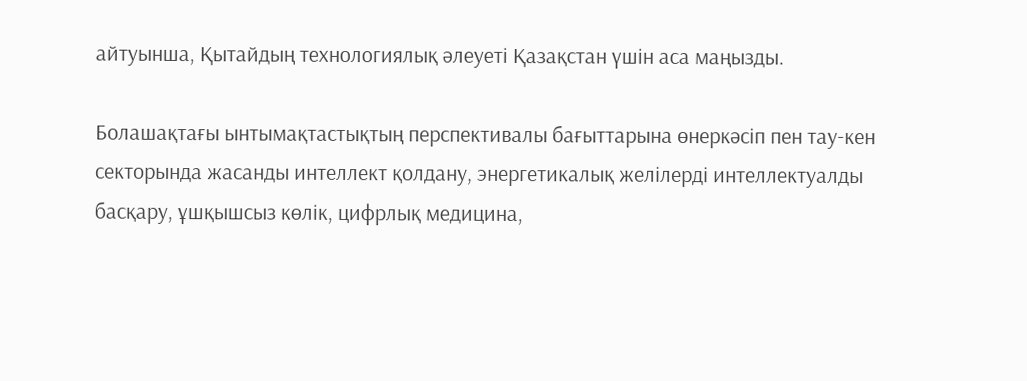айтуынша, Қытайдың технологиялық әлеуеті Қазақстан үшін аса маңызды.

Болашақтағы ынтымақтастықтың перспективалы бағыттарына өнеркәсіп пен тау-кен секторында жасанды интеллект қолдану, энергетикалық желілерді интеллектуалды басқару, ұшқышсыз көлік, цифрлық медицина,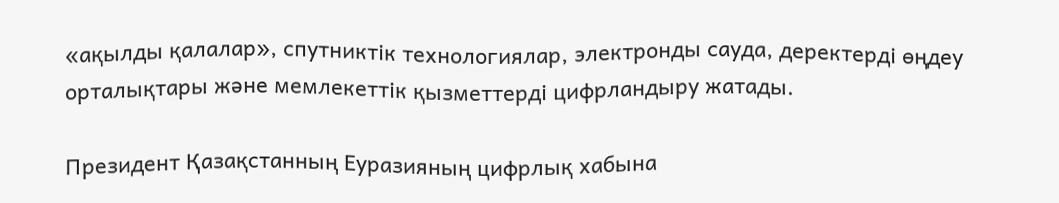«ақылды қалалар», спутниктік технологиялар, электронды сауда, деректерді өңдеу орталықтары және мемлекеттік қызметтерді цифрландыру жатады.

Президент Қазақстанның Еуразияның цифрлық хабына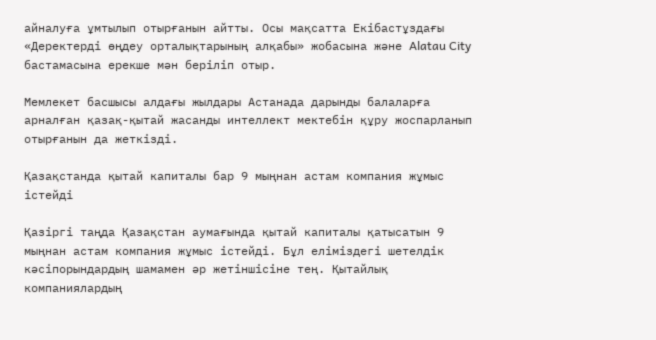айналуға ұмтылып отырғанын айтты. Осы мақсатта Екібастұздағы «Деректерді өңдеу орталықтарының алқабы» жобасына және Alatau City бастамасына ерекше мән беріліп отыр.

Мемлекет басшысы алдағы жылдары Астанада дарынды балаларға арналған қазақ-қытай жасанды интеллект мектебін құру жоспарланып отырғанын да жеткізді.

Қазақстанда қытай капиталы бар 9 мыңнан астам компания жұмыс істейді

Қазіргі таңда Қазақстан аумағында қытай капиталы қатысатын 9 мыңнан астам компания жұмыс істейді. Бұл еліміздегі шетелдік кәсіпорындардың шамамен әр жетіншісіне тең. Қытайлық компаниялардың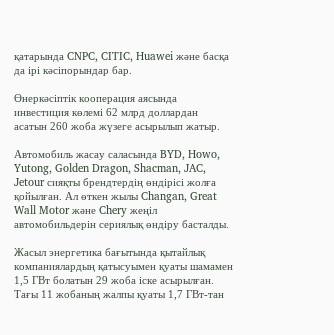қатарында CNPC, CITIC, Huawei және басқа да ірі кәсіпорындар бар.

Өнеркәсіптік кооперация аясында инвестиция көлемі 62 млрд доллардан асатын 260 жоба жүзеге асырылып жатыр.

Автомобиль жасау саласында BYD, Howo, Yutong, Golden Dragon, Shacman, JAC, Jetour сияқты брендтердің өндірісі жолға қойылған. Ал өткен жылы Changan, Great Wall Motor және Chery жеңіл автомобильдерін сериялық өндіру басталды.

Жасыл энергетика бағытында қытайлық компаниялардың қатысуымен қуаты шамамен 1,5 ГВт болатын 29 жоба іске асырылған. Тағы 11 жобаның жалпы қуаты 1,7 ГВт-тан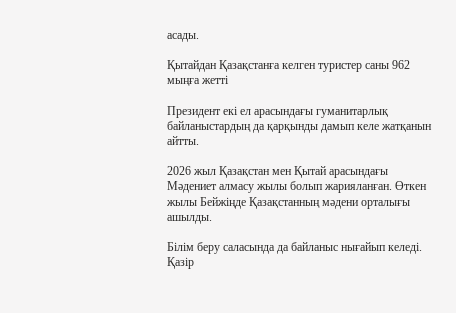асады.

Қытайдан Қазақстанға келген туристер саны 962 мыңға жетті

Президент екі ел арасындағы гуманитарлық байланыстардың да қарқынды дамып келе жатқанын айтты.

2026 жыл Қазақстан мен Қытай арасындағы Мәдениет алмасу жылы болып жарияланған. Өткен жылы Бейжіңде Қазақстанның мәдени орталығы ашылды.

Білім беру саласында да байланыс нығайып келеді. Қазір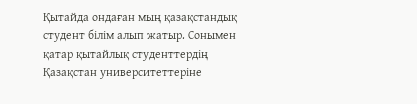Қытайда ондаған мың қазақстандық студент білім алып жатыр. Сонымен қатар қытайлық студенттердің Қазақстан университеттеріне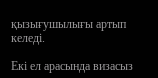қызығушылығы артып келеді.

Екі ел арасында визасыз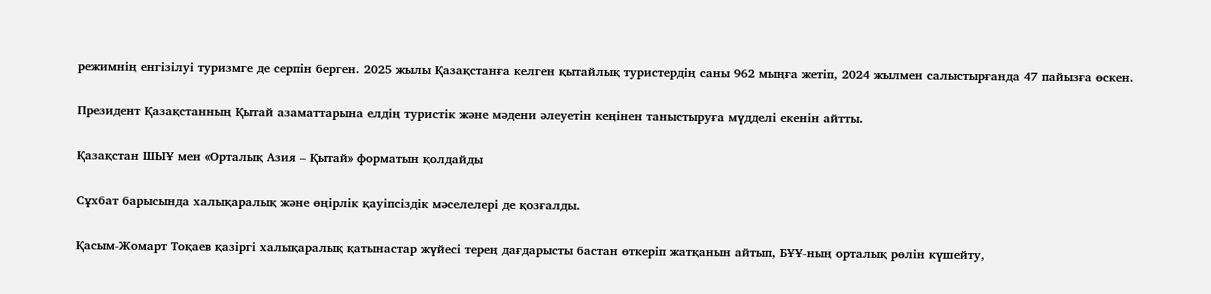режимнің енгізілуі туризмге де серпін берген. 2025 жылы Қазақстанға келген қытайлық туристердің саны 962 мыңға жетіп, 2024 жылмен салыстырғанда 47 пайызға өскен.

Президент Қазақстанның Қытай азаматтарына елдің туристік және мәдени әлеуетін кеңінен таныстыруға мүдделі екенін айтты.

Қазақстан ШЫҰ мен «Орталық Азия – Қытай» форматын қолдайды

Сұхбат барысында халықаралық және өңірлік қауіпсіздік мәселелері де қозғалды.

Қасым-Жомарт Тоқаев қазіргі халықаралық қатынастар жүйесі терең дағдарысты бастан өткеріп жатқанын айтып, БҰҰ-ның орталық рөлін күшейту,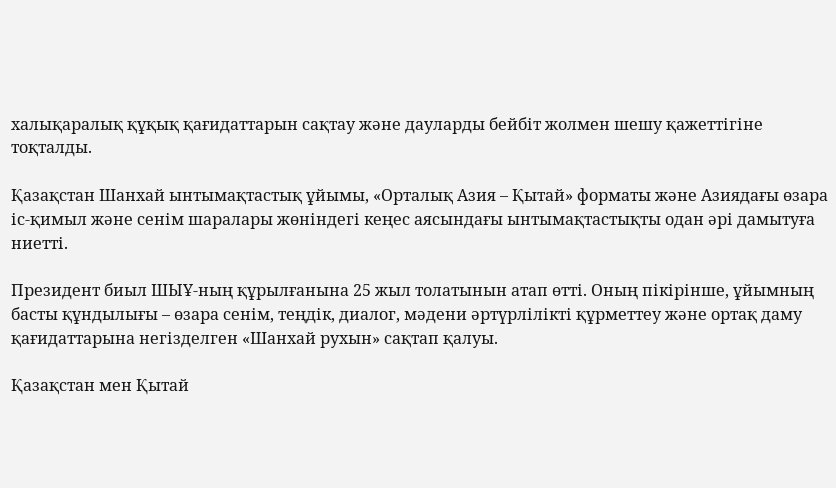халықаралық құқық қағидаттарын сақтау және дауларды бейбіт жолмен шешу қажеттігіне тоқталды.

Қазақстан Шанхай ынтымақтастық ұйымы, «Орталық Азия – Қытай» форматы және Азиядағы өзара іс-қимыл және сенім шаралары жөніндегі кеңес аясындағы ынтымақтастықты одан әрі дамытуға ниетті.

Президент биыл ШЫҰ-ның құрылғанына 25 жыл толатынын атап өтті. Оның пікірінше, ұйымның басты құндылығы – өзара сенім, теңдік, диалог, мәдени әртүрлілікті құрметтеу және ортақ даму қағидаттарына негізделген «Шанхай рухын» сақтап қалуы.

Қазақстан мен Қытай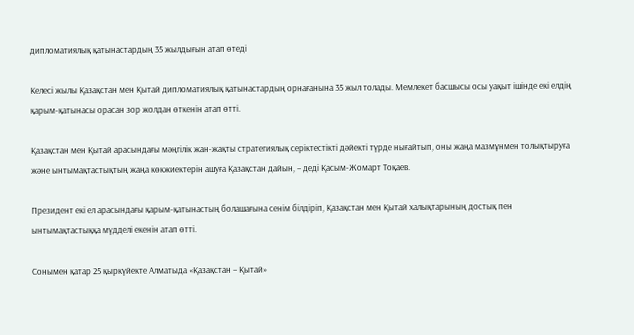дипломатиялық қатынастардың 35 жылдығын атап өтеді

Келесі жылы Қазақстан мен Қытай дипломатиялық қатынастардың орнағанына 35 жыл толады. Мемлекет басшысы осы уақыт ішінде екі елдің қарым-қатынасы орасан зор жолдан өткенін атап өтті.

Қазақстан мен Қытай арасындағы мәңгілік жан-жақты стратегиялық серіктестікті дәйекті түрде нығайтып, оны жаңа мазмұнмен толықтыруға және ынтымақтастықтың жаңа көкжиектерін ашуға Қазақстан дайын, – деді Қасым-Жомарт Тоқаев.

Президент екі ел арасындағы қарым-қатынастың болашағына сенім білдіріп, Қазақстан мен Қытай халықтарының достық пен ынтымақтастыққа мүдделі екенін атап өтті.

Сонымен қатар 25 қыркүйекте Алматыда «Қазақстан – Қытай»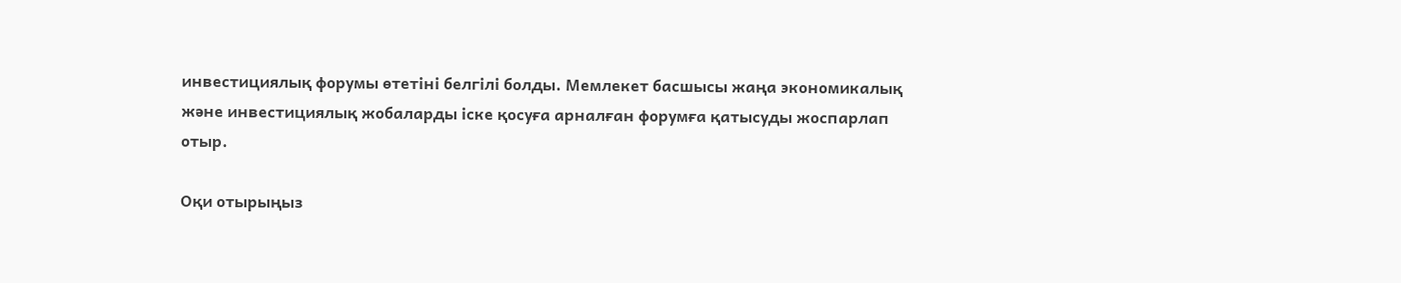инвестициялық форумы өтетіні белгілі болды. Мемлекет басшысы жаңа экономикалық және инвестициялық жобаларды іске қосуға арналған форумға қатысуды жоспарлап отыр.

Оқи отырыңыз